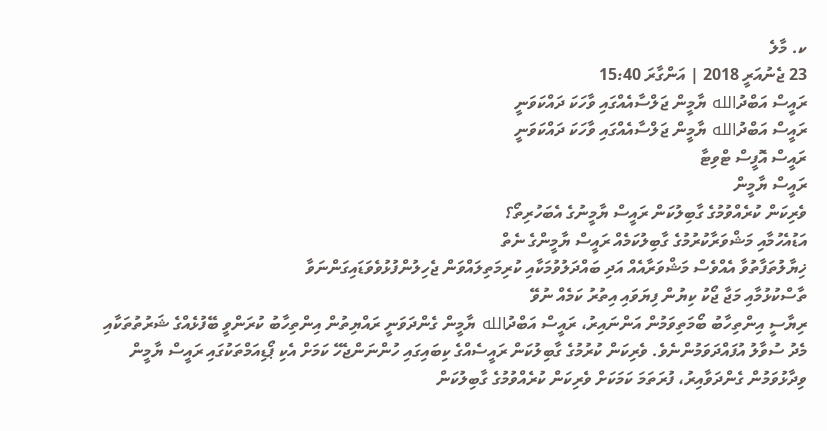ކ. މާލެ
23 ޖެނުއަރީ 2018 | އަންގާރަ 15:40
ރައީސް އަބްދުالله ޔާމީން ޖަލްސާއެއްގައި ވާހަކަ ދައްކަވަނީ
ރައީސް އަބްދުالله ޔާމީން ޖަލްސާއެއްގައި ވާހަކަ ދައްކަވަނީ
ރައީސް އޮފީސް ޓްވިޓާ
ރައީސް ޔާމީން
ވެރިކަން ކުރެއްވުމުގެ ގާބިލުކަން ރައީސް ޔާމީނުގެ އެބަހުރިތޯ؟
އަޑުއެހުމާއި މަޝްވަރާކުރުމުގެ ގާބިލުކަމެއް ރައީސް ޔާމީންގެ ނެތް
ޚިޔާލުތަފާތުވާ އެއްވެސް މަޝްވަރާއެއް އަދި ބައްދަލުވުމަކާއި ކުރިމަތިލައްވަން ޖެހިލުންފުޅުވެވަޑައިގަންނަވާ
ތާސްކުޅުމާއި މަޖާ ޖޯކު ކިޔުން ފިޔަވައި އިތުރު ކަމެއް ނުވޭ
ރިޔާސީ އިންތިހާބު ބޯމަތިވަމުން އަންނައިރު، ރައީސް އަބްދުالله ޔާމީން ގެންދަވަނީ ރައްޔިތުން އިންތިހާބު ކުރަންވީ ބޭފުޅެއްގެ ޝަރުތުތަކާއި މެދު ސުވާލު އުފައްދަވަމުންނެވެ. ވެރިކަން ކުރުމުގެ ގާބިލުކަން ރައީސެއްގެ ކިބައިގައި ހުންނަންޖެހޭ ކަމަށް އެކި ޕޯޑިއަމްތަކުގައި ރައީސް ޔާމީން ވިދާޅުވަމުން ގެންދަވާއިރު، ފުރަތަމަ ކަމަކަށް ވެރިކަން ކުރެއްވުމުގެ ގާބިލުކަން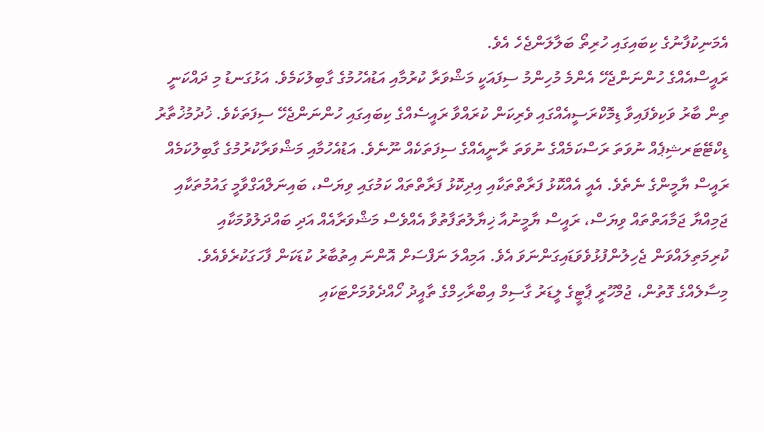އެމަނިކުފާނުގެ ކިބައިގައި ހުރިތޯ ބަލާލަންޖެހެ އެވެ.
ރައީސްއެއްގެ ހުންނަންޖެހޭ އެންމެ މުހިންމު ސިފައަކީ މަޝްވަރާ ކުރުމާއި އަޑުއެހުމުގެ ގާބިލުކަމެވެ. އަޅުގަނޑު މި ދައްކަނީ ތިން ބާރު ވަކިވެފައިވާ ޑިމޮކްރަސީއެއްގައި ވެރިކަން ކުރައްވާ ރައީސެއްގެ ކިބައިގައި ހުންނަންޖެހޭ ސިފަތަކެވެ. ޚުދުމުޚުތާރު ޑިކްޓޭޓަރޝިޕެއް ނުވަތަ ރަސްކަމެއްގެ ނުވަތަ ރާނީއެއްގެ ސިފަތަކެއް ނޫނެވެ. އަޑުއެހުމާއި މަޝްވަރާކުރުމުގެ ގާބިލުކަމެއް ރައީސް ޔާމީންގެ ނެތެވެ. އެއީ އެއްކޮޅު ފަރާތްތަކާއި އިދިކޮޅު ފަރާތްތައް ކަމުގައި ވިޔަސް، ބައިނަލްއަގްވާމީ ގައުމުތަކާއި ޖަމިއްޔާ ޖަމާއަތްތައް ވިޔަސް، ރައީސް ޔާމީނުއާ ޚިޔާލުތަފާތުވާ އެއްވެސް މަޝްވަރާއެއް އަދި ބައްދަލުވުމަކާއި ކުރިމަތިލައްވަން ޖެހިލުންފުޅުވެވަޑައިގަންނަވަ އެވެ. އަމިއްލަ ނަފްސަށް އޮންނަ އިތުބާރު ކުޑަކަން ފާހަގަކުރެވެއެވެ.
މިސާލެއްގެ ގޮތުން، ޖުމްހޫރީ ޕާޓީގެ ލީޑަރު ގާސިމް އިބްރާހިމްގެ ތާއީދު ހޯއްދެވުމަށްޓަކައި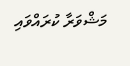މަޝްވަރާ ކުރައްވައި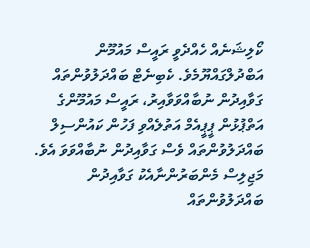ކޯލިޝަނެއް ހެއްދެވީ ރައީސް މައުމޫން އަބްދުލްގައްޔޫމެވެ. ކެބިނެޓް ބައްދަލުވުންތައް ގަވާއިދުން ނުބާއްވަވާއިރު، ރައީސް މައުމޫންގެ އަތްޕުޅުން ޕީޕީއެމް އަތުލެއްވި ފަހުން ކައުންސިލް ބައްދަލުވުންތައް ވެސް ގަވާއިދުން ނުބާއްވަވަ އެވެ. މަޖިލިސް މެންބަރުންނާއެކު ގަވާއިދުން ބައްދަލުވުންތައް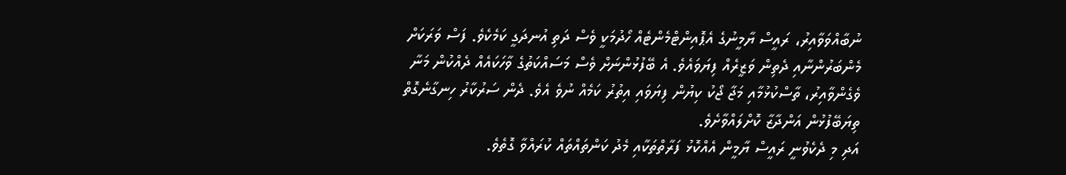ނުބާއްވަވާއިރު، ރައީސް ޔާމީނުގެ އެޕޮއިންޓްމެންޓެއް ހޯދުމަކީ ވެސް ދަތި އުނދަގީ ކަމެކެވެ. ފަސް ވަރަކަށް މެންބަރުންނާއި ދެތިން ވަޒީރެއް ފިޔަވައެވެ. އެ ބޭފުޅުންނަށް ވެސް މަސައްކަތުގެ ވާހަކައެއް ދެއްކުން މަނާ ވެގެންވާއިރު، ތާސްކުޅުމާއި މަޖާ ޖޯކު ކިޔުން ފިޔަވައި އިތުރު ކަމެއް ނުވެ އެވެ. ދެން ސަރުކާރު ހިނގާނެގޮތް ތިޔަބޭފުޅުން އަންދާޒާ ކޮށްލައްވާށެވެ.
އަދި މި ދެކެވުނީ ރައީސް ޔާމީން އެއްކޮޅު ފަރާތްތަކާއި މެދު ކަންތައްތައް ކުރައްވާ ގޮތެވެ.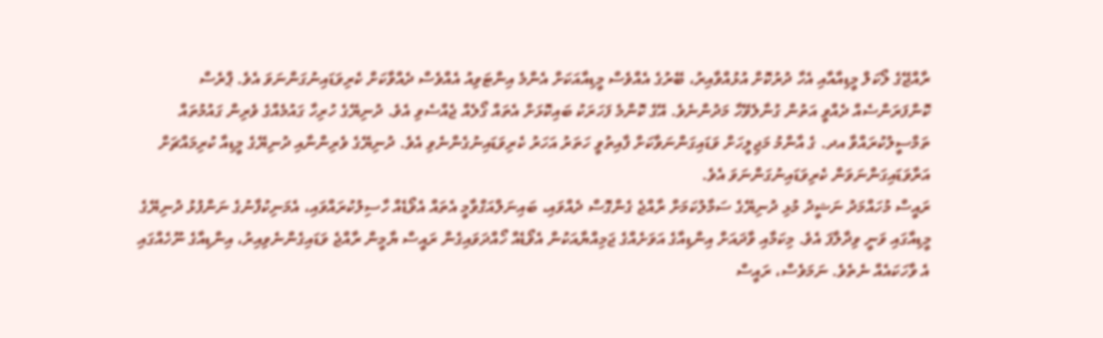ރާއްޖޭގެ ލޯކަލް މީޑިއާއާއި އެހާ ދުރުކޮށް އުޅުއްވާއިރު، ބޭރުގެ އެއްވެސް މީޑިއާއަކަށް އެންމެ އިންޓަވިއު އެއްވެސް ދެއްވާކަށް ކެރިވަޑައިނުގަންނަވަ އެވެ. ޕްރެސް ކޮންފަރަންސެއް ދެއްވީ އަތުން ގުނާލެވޭހާ މަދުންނެވެ. އޭގެ ކޮންމެ ފަހަރަކު ބައިކޮޅަށް އެތައް ގޯލެއް ޖެއްސެވި އެވެ. ދުނިޔޭގެ ހުރިހާ ގައުމެއްގެ ވެރިން ގައުމުތައް ތަމްސީލުކުރައްވާ އދ. ގެ އާންމު މަޖިލީހަށް ވަޑައިގަންނަވާކަށް ފާއިތުވީ ހަތަރު އަހަރު ކެރިވަޑައިނުގެންނެވި އެވެ. ދުނިޔޭގެ ވެރިންނާއި ދުނިޔޭގެ މީޑިއާ ކުރިމައްޗަށް އަރާވަޑައިގަންނަވަން ކެރިވަޑައިނުގަންނަވަ އެވެ.
ރައީސް މުހައްމަދު ނަޝީދު މުޅި ދުނިޔޭގެ ސަމާލުކަމަށް ރާއްޖެ ގެންގޮސް ދެއްވައި، ބައިނަލްއަގްވާމީ އެތައް އެވޯޑެއް ހާސިލުކުރައްވައި، އެމަނިކުފާނުގެ ނަންފުޅު ދުނިޔޭގެ މީޑިއާގައި ވަނީ ވިދާލާފަ އެވެ. މިކަމާއި ވާދައަށް އިންޑިއާގެ އަވަށެއްގެ ޖަމިއްޔާއަކުން އެވޯޑެއް ހޯއްދަވައިގެން ރައީސް ޔާމީން ރާއްޖެ ވަޑައިގެންނެވިއިރު، އިންޑިއާގެ ނޫހެއްގައި އެ ވާހަކައެއް ނެތެވެ. ނަމަވެސް، ރައީސް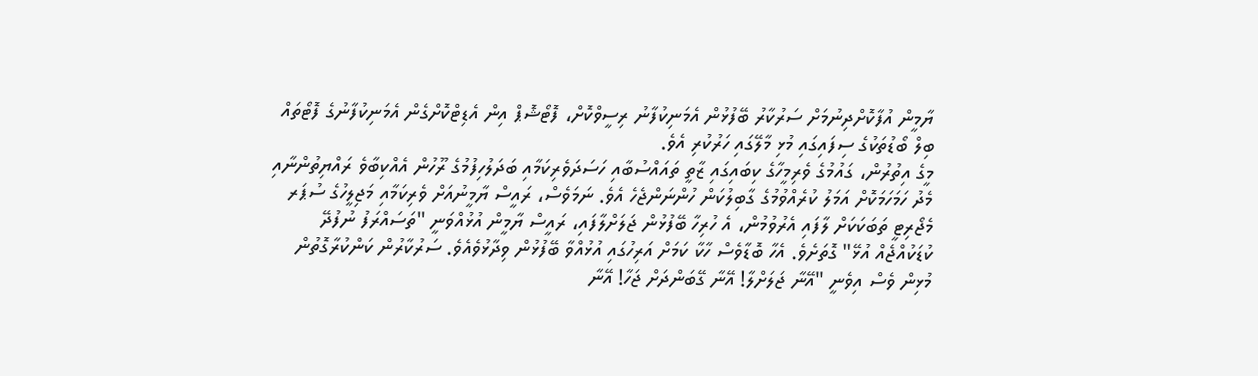ޔާމީން އުފާކޮށްދިނުމަށް ސަރުކާރު ބޭފުޅުން އެމަނިކުފާނު ރިސީވްކޮށް، ފޮޓޯޝޮޕް އިން އެޑިޓްކޮށްގެން އެމަނިކުފާނުގެ ފޮޓޯތައް ބިލް ބޯޑުތަކުގެ ސިފައިގައި މުޅި މާލޭގައި ހަރުކުރި އެވެ.
މީގެ އިތުރުން، ގައުމުގެ ވެރިމީހާގެ ކިބައިގައި ޒާތީ ތައައްސުބާއި ހަސަދަވެރިކަމާއި ބަދަލުހިފުމުގެ ރޫހުން އެއްކިބާވެ ރައްޔިތުންނާއި މެދު ހަމަހަމަކޮށް އަމަލު ކުރެއްވުމުގެ ގާބިލުކަން ހުންނަންޖެހެ އެވެ. ނަމަވެސް، ރައީސް ޔާމީނުއަށް ވެރިކަމާއި މަޖިލީހުގެ ސުޕަރ މެޖޯރިޓީ ތަބަކަކަށް ލާފައި އެރުވުމުން، އެ ހުރިހާ ބޭފުޅުން ޖަލަށްލާފައި، ރައީސް ޔާމީން އުޅުއްވަނީ "ތަސައްރަފު ނުފުދޭ ކުޑަކުއްޖެއް އުޅޭ" ގޮތަށެވެ. އެހާ ބޮޑާވެސް ހާކާ ކަމަށް އަރިހުގައި އުޅުއްވާ ބޭފުޅުން ވިދާޅުވެއެވެ. ސަރުކާރުން ކަންކުރާގޮތުން މުޅިން ވެސް އިވެނީ "އޭނާ ޖަލަށްލާ! އޭނާ ގޭބަންދަށް ޖަހާ! އޭނާ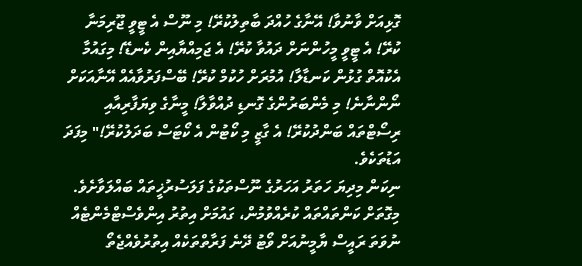ގޮޅިއަށް ވާނުވާ! އޭނާގެ ހުއްދަ ބާތިލުކުރޭ! މި ނޫސް އެ ޓީވީ ޖޫރިމަނާ ކުރޭ! އެ ޓީވީ މީހުންނަށް ދައުވާ ކުރޭ! އެ ޖަމިއްޔާއިން ކެނޑޭ! މިގައުމާ އެކުއޮތް ގުޅުން ކަނޑާލާ! އުމުރަށް ހުކުމް ކުރޭ! ބޭސްފަރުވާއެއް އޭނާއަކަށް ނޯންނާނެ! މި މެންބަރުންގެ ގޮނޑި ދުއްވާލާ! މީނާގެ ވިޔަފާރިއާއި ރިސޯޓްތައް ބަންދުކުރޭ! އެ ގާޒީ މި ކޯޓުން އެ ކޯޓަސް ބަދަލުކުރޭ!" މިފަދަ އަޑުތަކެވެ.
ނިކަން މިދިޔަ ހަތަރު އަހަރުގެ ނޫސްތަކުގެ ފަލަސުރުޚީތައް ބައްލަވާށެވެ. މިގޮތަށް ކަންތައްތައް ކުރެއްވުމުން، ގައުމަށް އިތުރު އިންވެސްޓްމެންޓެއް ނުވަތަ ރައީސް ޔާމީނުއަށް ވޯޓު ދޭނެ ފަރާތްތަކެއް އިތުރުވެއްޖެތޯ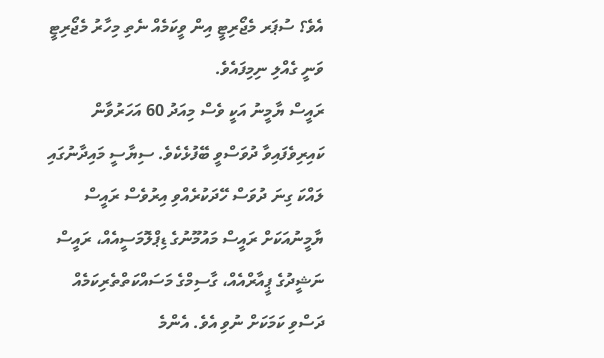އެވެ؟ ސުޕަރ މެޖޯރިޓީ އިން ވީކަމެއް ނެތި މިހާރު މެޖޯރިޓީ ވަނީ ގެއްލި ނިމިފައެވެ.
ރައީސް ޔާމީނު އަކީ ވެސް މިއަދު 60 އަހަރުވާން ކައިރިވެފައިވާ ދުވަސްވީ ބޭފުޅެކެވެ. ސިޔާސީ މައިދާނުގައި ލައްކަ ގިނަ ދުވަސް ހޭދަކުރެއްވި އިރުވެސް ރައީސް ޔާމީނުއަކަށް ރައީސް މައުމޫނުގެ ޑިޕްލޮމަސީއެއް، ރައީސް ނަޝީދުގެ ޕީއާރްއެއް، ގާސިމްގެ މަސައްކަތްތެރިކަމެއް ދަސްވި ކަމަކަށް ނުވި އެވެ. އެންމެ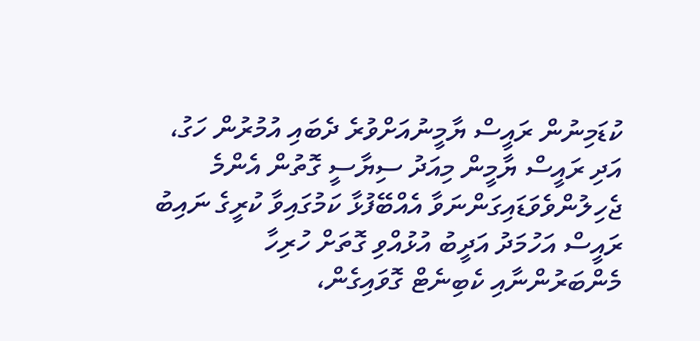ކުޑަމިނުން ރައީސް ޔާމީނުއަށްވުރެ ދެބައި އުމުރުން ހަގު، އަދި ރައީސް ޔާމީން މިއަދު ސިޔާސީ ގޮތުން އެންމެ ޖެހިލުންވެވަޑައިގަންނަވާ އެއްބޭފުޅާ ކަމުގައިވާ ކުރީގެ ނައިބު ރައީސް އަހުމަދު އަދީބު އުޅުއްވި ގޮތަށް ހުރިހާ މެންބަރުންނާއި ކެބިނެޓް ގޮވައިގެން،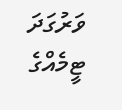ވަރުގަދަ ޓީމެއްގެ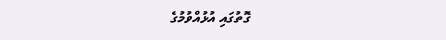ގޮތުގައި އުޅުއްވުމުގެ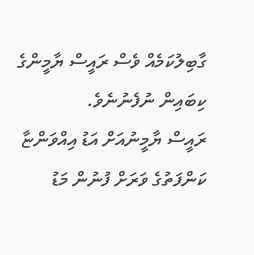ގާބިލުކަމެއް ވެސް ރައީސް ޔާމީންގެ ކިބައިން ނުފެނުނެވެ.
ރައީސް ޔާމީނުއަށް އަޑު އިއްވަންޏާ ކަންފަތުގެ ވަރަށް ފުނުން މަޑު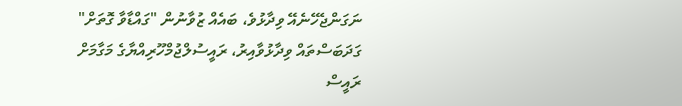ނަގަންޖެހޭނެއޭ ވިދާޅުވެ، ބައެއް ޒުވާނުން "ގައްޑާވާ ގޮތަށް" ގަދަބަސްތައް ވިދާޅުވާއިރު، ރައީސުލްޖުމްހޫރިއްޔާގެ މަގާމަށް ރައީސް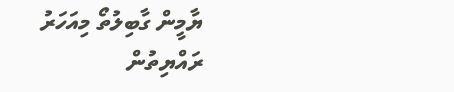ޔާމީން ގާބިލުތޯ މިއަހަރު ރައްޔިތުން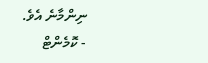ނިންމާނެ އެވެ.
- ކޮމެންޓް